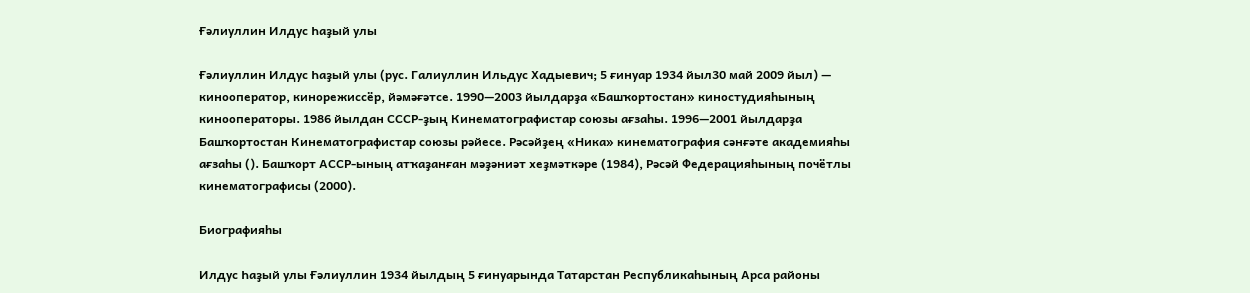Ғәлиуллин Илдус Һаҙый улы

Ғәлиуллин Илдус Һаҙый улы (рус. Галиуллин Ильдус Хадыевич; 5 ғинуар 1934 йыл30 май 2009 йыл) — кинооператор, кинорежиссёр, йәмәғәтсе. 1990—2003 йылдарҙа «Башҡортостан» киностудияһының кинооператоры. 1986 йылдан СССР-ҙың Кинематографистар союзы ағзаһы. 1996—2001 йылдарҙа Башҡортостан Кинематографистар союзы рәйесе. Рәсәйҙең «Ника» кинематография сәнғәте академияһы ағзаһы (). Башҡорт АССР-ының атҡаҙанған мәҙәниәт хеҙмәткәре (1984), Рәсәй Федерацияһының почётлы кинематографисы (2000).

Биографияһы

Илдус Һаҙый улы Ғәлиуллин 1934 йылдың 5 ғинуарында Татарстан Республикаһының Арса районы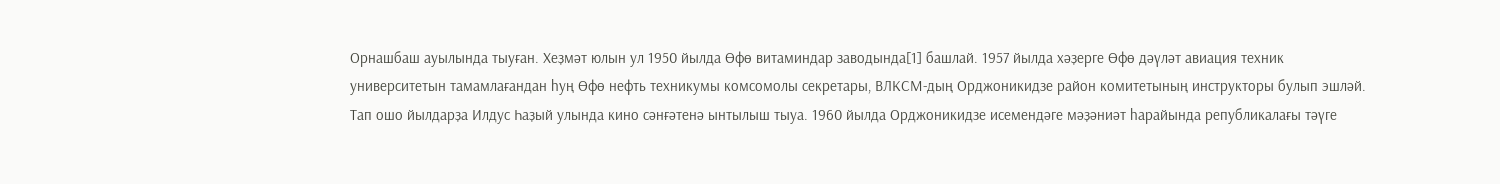Орнашбаш ауылында тыуған. Хеҙмәт юлын ул 1950 йылда Өфө витаминдар заводында[1] башлай. 1957 йылда хәҙерге Өфө дәүләт авиация техник университетын тамамлағандан һуң Өфө нефть техникумы комсомолы секретары, ВЛКСМ-дың Орджоникидзе район комитетының инструкторы булып эшләй. Тап ошо йылдарҙа Илдус Һаҙый улында кино сәнғәтенә ынтылыш тыуа. 1960 йылда Орджоникидзе исемендәге мәҙәниәт һарайында републикалағы тәүге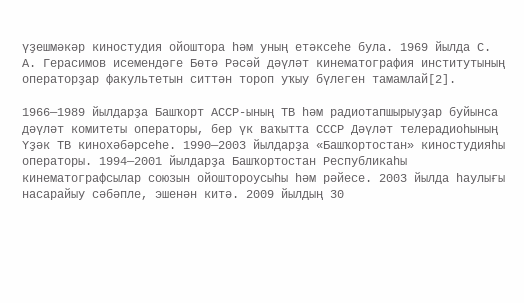үҙешмәкәр киностудия ойоштора һәм уның етәксеһе була. 1969 йылда С. А. Герасимов исемендәге Бөтә Рәсәй дәүләт кинематография институтының операторҙар факультетын ситтән тороп уҡыу бүлеген тамамлай[2].

1966—1989 йылдарҙа Башҡорт АССР-ының ТВ һәм радиотапшырыуҙар буйынса дәүләт комитеты операторы, бер үк ваҡытта СССР Дәүләт телерадиоһының Үҙәк ТВ кинохәбәрсеһе. 1990—2003 йылдарҙа «Башҡортостан» киностудияһы операторы. 1994—2001 йылдарҙа Башҡортостан Республикаһы кинематографсылар союзын ойоштороусыһы һәм рәйесе. 2003 йылда һаулығы насарайыу сәбәпле, эшенән китә. 2009 йылдың 30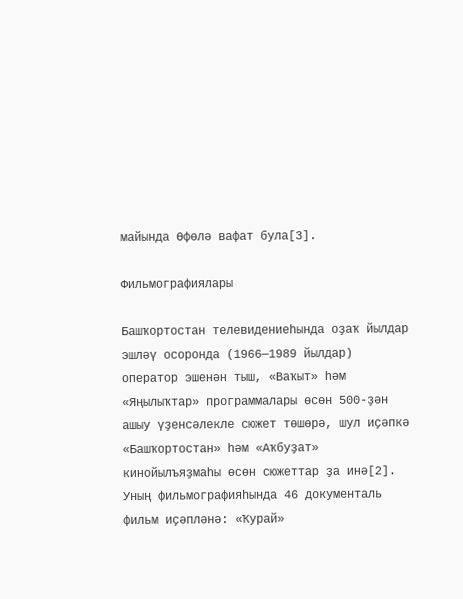майында Өфөлә вафат була[3].

Фильмографиялары

Башҡортостан телевидениеһында оҙаҡ йылдар эшләү осоронда (1966—1989 йылдар) оператор эшенән тыш, «Ваҡыт» һәм «Яңылыҡтар» программалары өсөн 500-ҙән ашыу үҙенсәлекле сюжет төшөрә, шул иҫәпкә «Башҡортостан» һәм «Аҡбуҙат» кинойылъяҙмаһы өсөн сюжеттар ҙа инә[2]. Уның фильмографияһында 46 документаль фильм иҫәпләнә: «Ҡурай»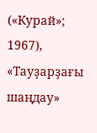(«Курай»; 1967), «Тауҙарҙағы шаңдау»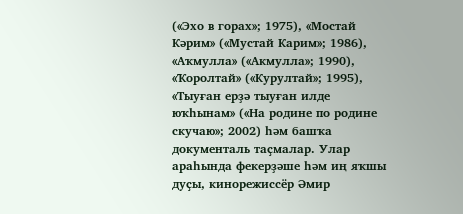(«Эхо в горах»; 1975), «Мостай Кәрим» («Мустай Карим»; 1986), «Аҡмулла» («Акмулла»; 1990), «Ҡоролтай» («Курултай»; 1995), «Тыуған ерҙә тыуған илде юҡһынам» («На родине по родине скучаю»; 2002) һәм башҡа документаль таҫмалар. Улар араһында фекерҙәше һәм иң яҡшы дуҫы, кинорежиссёр Әмир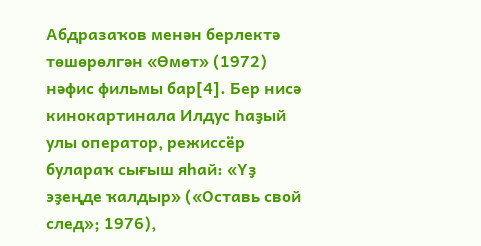Абдразаҡов менән берлектә төшөрөлгән «Өмөт» (1972) нәфис фильмы бар[4]. Бер нисә кинокартинала Илдус Һаҙый улы оператор, режиссёр булараҡ сығыш яһай: «Үҙ эҙеңде ҡалдыр» («Оставь свой след»; 1976),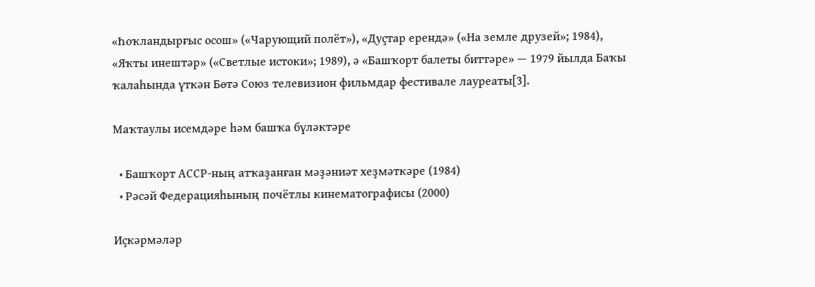«Һоҡландырғыс осош» («Чарующий полёт»), «Дуҫтар ерендә» («На земле друзей»; 1984), «Яҡты инештәр» («Светлые истоки»; 1989), ә «Башҡорт балеты биттәре» — 1979 йылда Баҡы ҡалаһында үткән Бөтә Союз телевизион фильмдар фестивале лауреаты[3].

Маҡтаулы исемдәре һәм башҡа бүләктәре

  • Башҡорт АССР-ның атҡаҙанған мәҙәниәт хеҙмәткәре (1984)
  • Рәсәй Федерацияһының почётлы кинематографисы (2000)

Иҫкәрмәләр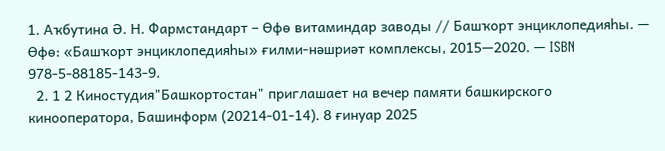1. Аҡбутина Ә. Н. Фармстандарт – Өфө витаминдар заводы // Башҡорт энциклопедияһы. — Өфө: «Башҡорт энциклопедияһы» ғилми-нәшриәт комплексы, 2015—2020. — ISBN 978-5-88185-143-9.
  2. 1 2 Киностудия"Башкортостан" приглашает на вечер памяти башкирского кинооператора, Башинформ (20214-01-14). 8 ғинуар 2025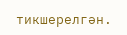тикшерелгән.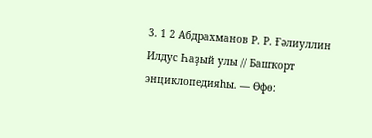3. 1 2 Абдрахманов Р. Р. Ғәлиуллин Илдус Һаҙый улы // Башҡорт энциклопедияһы. — Өфө: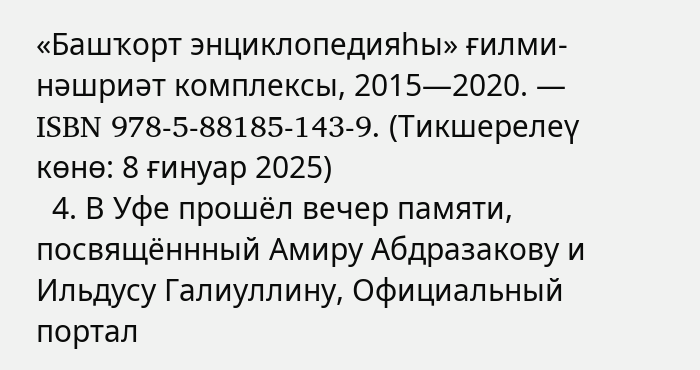«Башҡорт энциклопедияһы» ғилми-нәшриәт комплексы, 2015—2020. — ISBN 978-5-88185-143-9. (Тикшерелеү көнө: 8 ғинуар 2025)
  4. В Уфе прошёл вечер памяти, посвящённный Амиру Абдразакову и Ильдусу Галиуллину, Официальный портал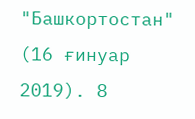"Башкортостан" (16 ғинуар 2019). 8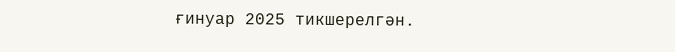ғинуар 2025 тикшерелгән.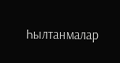Һылтанмалар